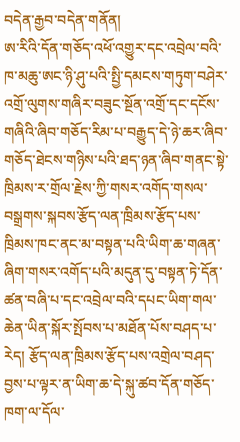བདེན་རྒྱབ་བདེན་གནོན།
ཨ་རིའི་དོན་གཅོད་འཕོ་འགྱུར་དང་འབྲེལ་བའི་ཁ་མཆུ་ཨང་ཉི་ཤུ་པའི་སྤྱི་དམངས་གཏུག་བཤེར་འགྲོ་ལུགས་གཞིར་བཟུང་སྔོན་འགྲོ་དང་དངོས་གཞིའི་ཞིབ་གཅོད་རིམ་པ་བརྒྱུད་དེ་ཉེ་ཆར་ཞིབ་གཅོད་ཐེངས་གཉིས་པའི་ཐད་ཉན་ཞིབ་གནང་སྟེ་ཁྲིམས་ར་གྲོལ་རྗེས་ཀྱི་གསར་འགོད་གསལ་བསྒྲགས་སྐབས་རྩོད་ལན་ཁྲིམས་རྩོད་པས་ཁྲིམས་ཁང་ནང་མ་བསྟན་པའི་ཡིག་ཆ་གཞན་ཞིག་གསར་འགོད་པའི་མདུན་དུ་བསྟན་ཏེ་དོན་ཚན་བཞི་པ་དང་འབྲེལ་བའི་དཔང་ཡིག་གལ་ཆེན་ཡིན་སྐོར་སྤོབས་པ་མཐོན་པོས་བཤད་པ་རེད། རྩོད་ལན་ཁྲིམས་རྩོད་པས་འགྲེལ་བཤད་བྱས་པ་ལྟར་ན་ཡིག་ཆ་དེ་སྐུ་ཚབ་དོན་གཅོད་ཁག་ལ་དོལ་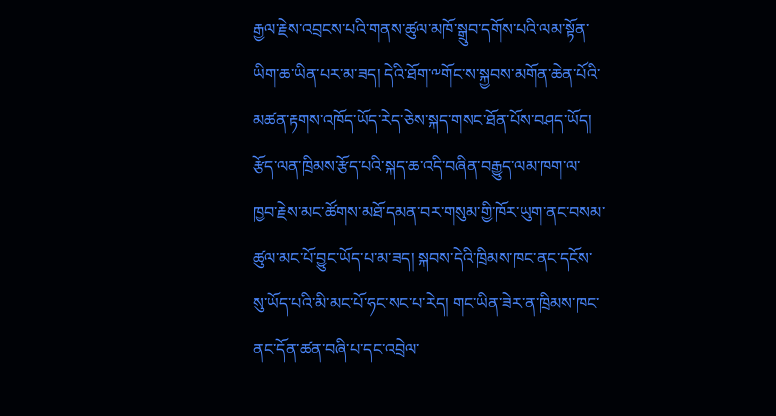རྒྱལ་རྗེས་འབྲངས་པའི་གནས་ཚུལ་མཁོ་སྒྲུབ་དགོས་པའི་ལམ་སྟོན་ཡིག་ཆ་ཡིན་པར་མ་ཟད། དེའི་ཐོག་༸གོང་ས་སྐྱབས་མགོན་ཆེན་པོའི་མཚན་རྟགས་འཁོད་ཡོད་རེད་ཅེས་སྐད་གསང་ཐོན་པོས་བཤད་ཡོད། རྩོད་ལན་ཁྲིམས་རྩོད་པའི་སྐད་ཆ་འདི་བཞིན་བརྒྱུད་ལམ་ཁག་ལ་ཁྱབ་རྗེས་མང་ཚོགས་མཐོ་དམན་བར་གསུམ་གྱི་ཁོར་ཡུག་ནང་བསམ་ཚུལ་མང་པོ་བྱུང་ཡོད་པ་མ་ཟད། སྐབས་དེའི་ཁྲིམས་ཁང་ནང་དངོས་སུ་ཡོད་པའི་མི་མང་པོ་ཧང་སང་པ་རེད། གང་ཡིན་ཟེར་ན་ཁྲིམས་ཁང་ནང་དོན་ཚན་བཞི་པ་དང་འབྲེལ་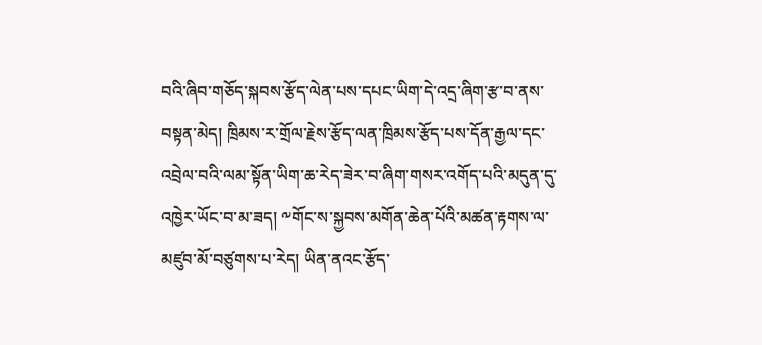བའི་ཞིབ་གཅོད་སྐབས་རྩོད་ལེན་པས་དཔང་ཡིག་དེ་འདྲ་ཞིག་རྩ་བ་ནས་བསྟན་མེད། ཁྲིམས་ར་གྲོལ་རྗེས་རྩོད་ལན་ཁྲིམས་རྩོད་པས་དོན་རྒྱལ་དང་འབྲེལ་བའི་ལམ་སྟོན་ཡིག་ཆ་རེད་ཟེར་བ་ཞིག་གསར་འགོད་པའི་མདུན་དུ་འཁྱེར་ཡོང་བ་མ་ཟད། ༸གོང་ས་སྐྱབས་མགོན་ཆེན་པོའི་མཚན་རྟགས་ལ་མཛུབ་མོ་བཙུགས་པ་རེད། ཡིན་ནའང་རྩོད་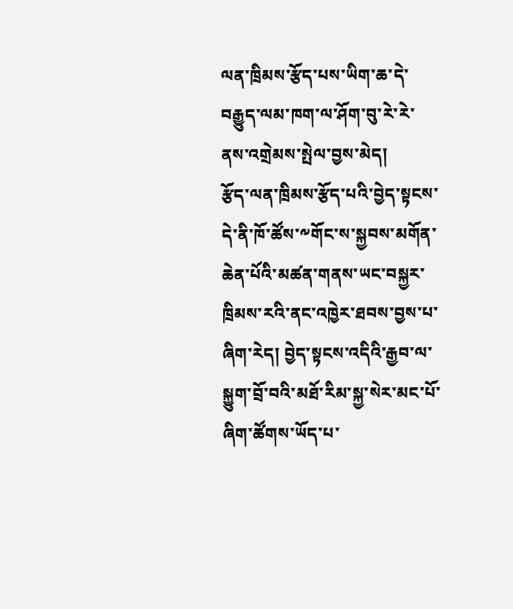ལན་ཁྲིམས་རྩོད་པས་ཡིག་ཆ་དེ་བརྒྱུད་ལམ་ཁག་ལ་ཤོག་བུ་རེ་རེ་ནས་འགྲེམས་སྤེལ་བྱས་མེད།
རྩོད་ལན་ཁྲིམས་རྩོད་པའི་བྱེད་སྟངས་དེ་ནི་ཁོ་ཚོས་༸གོང་ས་སྐྱབས་མགོན་ཆེན་པོའི་མཚན་གནས་ཡང་བསྐྱར་ཁྲིམས་རའི་ནང་འཁྱེར་ཐབས་བྱས་པ་ཞིག་རེད། བྱེད་སྟངས་འདིའི་རྒྱབ་ལ་སྐྱུག་བྲོ་བའི་མཐོ་རིམ་སྐྱ་སེར་མང་པོ་ཞིག་ཚོགས་ཡོད་པ་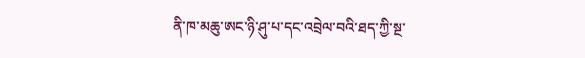ནི་ཁ་མཆུ་ཨང་ཉི་ཤུ་པ་དང་འབྲེལ་བའི་ཐད་ཀྱི་སྔ་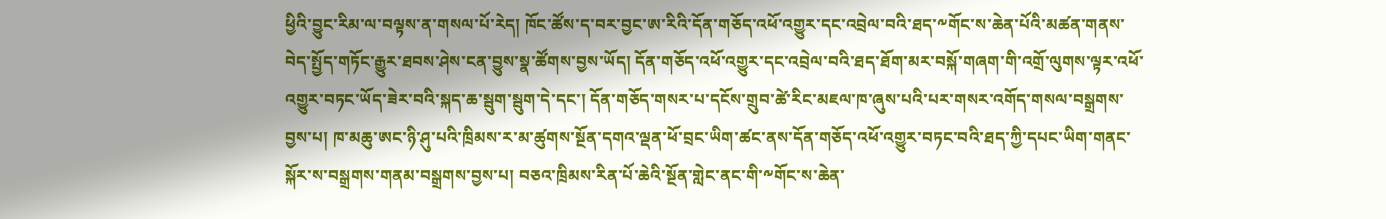ཕྱིའི་བྱུང་རིམ་ལ་བལྟས་ན་གསལ་པོ་རེད། ཁོང་ཚོས་ད་བར་བྱང་ཨ་རིའི་དོན་གཅོད་འཕོ་འགྱུར་དང་འབྲེལ་བའི་ཐད་༸གོང་ས་ཆེན་པོའི་མཚན་གནས་བེད་སྤྱོད་གཏོང་རྒྱུར་ཐབས་ཤེས་ངན་བྱུས་སྣ་ཚོགས་བྱས་ཡོད། དོན་གཅོད་འཕོ་འགྱུར་དང་འབྲེལ་བའི་ཐད་ཐོག་མར་བསྐོ་གཞག་གི་འགྲོ་ལུགས་ལྟར་འཕོ་འགྱུར་བཏང་ཡོད་ཟེར་བའི་སྐད་ཆ་སྦུག་སྦུག་དེ་དང་། དོན་གཅོད་གསར་པ་དངོས་གྲུབ་ཚེ་རིང་མཇལ་ཁ་ཞུས་པའི་པར་གསར་འགོད་གསལ་བསྒྲགས་བྱས་པ། ཁ་མཆུ་ཨང་ཉི་ཤུ་པའི་ཁྲིམས་ར་མ་ཚུགས་སྔོན་དགའ་ལྡན་ཕོ་བྲང་ཡིག་ཚང་ནས་དོན་གཅོད་འཕོ་འགྱུར་བཏང་བའི་ཐད་ཀྱི་དཔང་ཡིག་གནང་སྐོར་ས་བསྒྲགས་གནམ་བསྒྲགས་བྱས་པ། བཅའ་ཁྲིམས་རིན་པོ་ཆེའི་སྔོན་གླེང་ནང་གི་༸གོང་ས་ཆེན་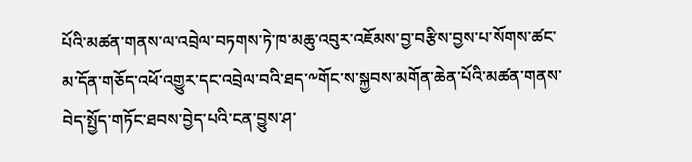པོའི་མཚན་གནས་ལ་འབྲེལ་བཏགས་ཏེ་ཁ་མཆུ་འབུར་འཇོམས་བྱ་བརྩིས་བྱས་པ་སོགས་ཚང་མ་དོན་གཅོད་འཕོ་འགྱུར་དང་འབྲེལ་བའི་ཐད་༸གོང་ས་སྐྱབས་མགོན་ཆེན་པོའི་མཚན་གནས་བེད་སྤྱོད་གཏོང་ཐབས་བྱེད་པའི་ངན་བྱུས་ཤ་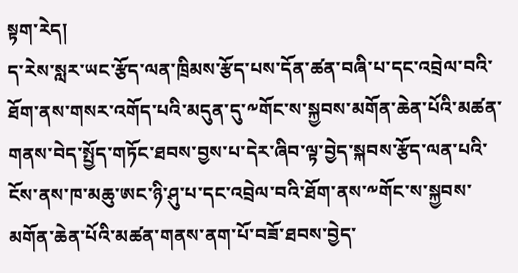སྟག་རེད།
ད་རེས་སླར་ཡང་རྩོད་ལན་ཁྲིམས་རྩོད་པས་དོན་ཚན་བཞི་པ་དང་འབྲེལ་བའི་ཐོག་ནས་གསར་འགོད་པའི་མདུན་དུ་༸གོང་ས་སྐྱབས་མགོན་ཆེན་པོའི་མཚན་གནས་བེད་སྤྱོད་གཏོང་ཐབས་བྱས་པ་དེར་ཞིབ་ལྟ་བྱེད་སྐབས་རྩོད་ལན་པའི་ངོས་ནས་ཁ་མཆུ་ཨང་ཉི་ཤུ་པ་དང་འབྲེལ་བའི་ཐོག་ནས་༸གོང་ས་སྐྱབས་མགོན་ཆེན་པོའི་མཚན་གནས་ནག་པོ་བཟོ་ཐབས་བྱེད་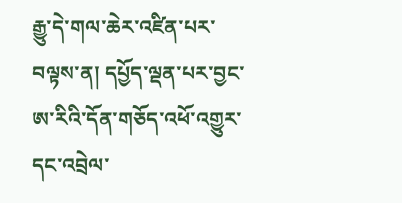རྒྱུ་དེ་གལ་ཆེར་འཛིན་པར་བལྟས་ན། དཔྱོད་ལྡན་པར་བྱང་ཨ་རིའི་དོན་གཅོད་འཕོ་འགྱུར་དང་འབྲེལ་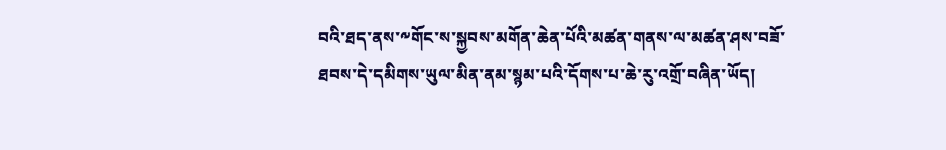བའི་ཐད་ནས་༸གོང་ས་སྐྱབས་མགོན་ཆེན་པོའི་མཚན་གནས་ལ་མཚན་ཤས་བཟོ་ཐབས་དེ་དམིགས་ཡུལ་མིན་ནམ་སྙམ་པའི་དོགས་པ་ཆེ་རུ་འགྲོ་བཞིན་ཡོད།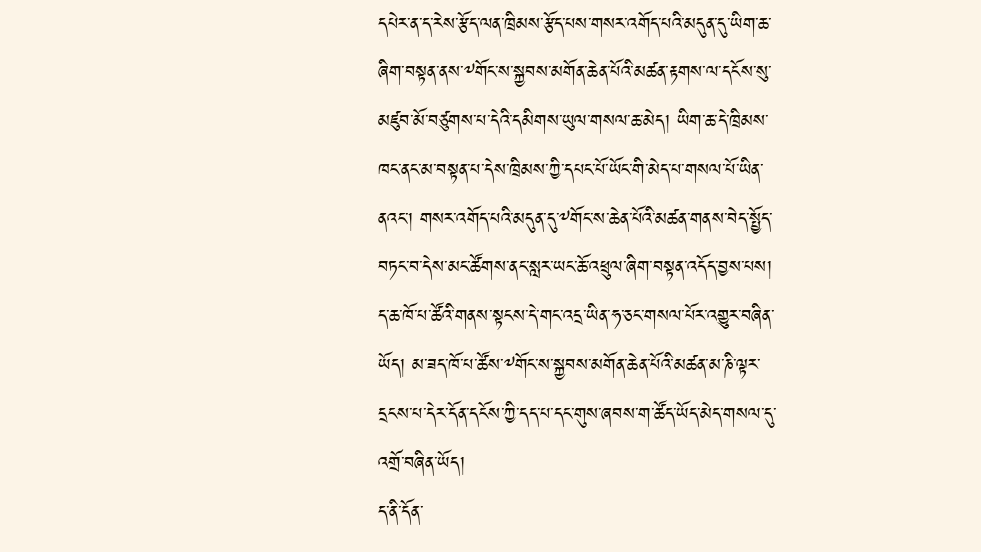དཔེར་ན་ད་རེས་རྩོད་ལན་ཁྲིམས་རྩོད་པས་གསར་འགོད་པའི་མདུན་དུ་ཡིག་ཆ་ཞིག་བསྟན་ནས་༸གོང་ས་སྐྱབས་མགོན་ཆེན་པོའི་མཚན་རྟགས་ལ་དངོས་སུ་མཛུབ་མོ་བཙུགས་པ་དེའི་དམིགས་ཡུལ་གསལ་ཆ་མེད། ཡིག་ཆ་དེ་ཁྲིམས་ཁང་ནང་མ་བསྟན་པ་དེས་ཁྲིམས་ཀྱི་དཔང་པོ་ཡོང་གི་མེད་པ་གསལ་པོ་ཡིན་ནའང་། གསར་འགོད་པའི་མདུན་དུ་༸གོང་ས་ཆེན་པོའི་མཚན་གནས་བེད་སྤྱོད་བཏང་བ་དེས་མང་ཚོགས་ནང་སླར་ཡང་ཆོ་འཕྲུལ་ཞིག་བསྟན་འདོད་བྱས་པས། ད་ཆ་ཁོ་པ་ཚོའི་གནས་སྟངས་དེ་གང་འདྲ་ཡིན་ཧ་ཅང་གསལ་པོར་འགྱུར་བཞིན་ཡོད། མ་ཟད་ཁོ་པ་ཚོས་༸གོང་ས་སྐྱབས་མགོན་ཆེན་པོའི་མཚན་མ་ཎི་ལྟར་དྲངས་པ་དེར་དོན་དངོས་ཀྱི་དད་པ་དང་གུས་ཞབས་ག་ཚོད་ཡོད་མེད་གསལ་དུ་འགྲོ་བཞིན་ཡོད།
ད་ནི་དོན་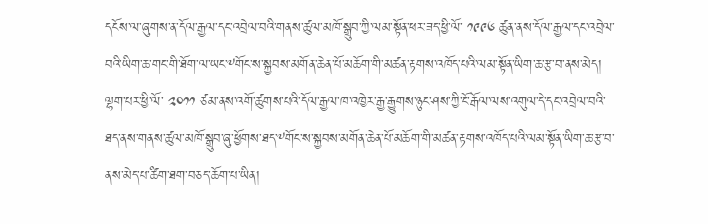དངོས་ལ་ཞུགས་ན་དོལ་རྒྱལ་དང་འབྲེལ་བའི་གནས་ཚུལ་མཁོ་སྒྲུབ་ཀྱི་ལམ་སྟོན་ཕར་ཟད་ཕྱི་ལོ་ ༡༩༩༦ ཚུན་ནས་དོལ་རྒྱལ་དང་འབྲེལ་བའི་ཡིག་ཆ་གང་གི་ཐོག་ལ་ཡང་༸གོང་ས་སྐྱབས་མགོན་ཆེན་པོ་མཆོག་གི་མཚན་རྟགས་འཁོད་པའི་ལམ་སྟོན་ཡིག་ཆ་རྩ་བ་ནས་མེད། ལྷག་པར་ཕྱི་ལོ་ ༢༠༡༡ ཙམ་ནས་འགོ་ཚུགས་པའི་དོལ་རྒྱལ་ཁ་འཁྱེར་རྒྱ་རྒྱུགས་ཉུང་ཤས་ཀྱི་ངོ་རྒོལ་ལས་འགུལ་དེ་དང་འབྲེལ་བའི་ཐད་ནས་གནས་ཚུལ་མཁོ་སྒྲུབ་ཞུ་ཕྱོགས་ཐད་༸གོང་ས་སྐྱབས་མགོན་ཆེན་པོ་མཆོག་གི་མཚན་རྟགས་འཁོད་པའི་ལམ་སྟོན་ཡིག་ཆ་རྩ་བ་ནས་མེད་པ་ཚིག་ཐག་བཅད་ཆོག་པ་ཡིན།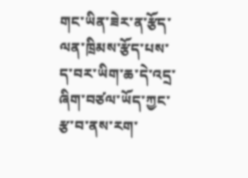གང་ཡིན་ཟེར་ན་རྩོད་ལན་ཁྲིམས་རྩོད་པས་ད་བར་ཡིག་ཆ་དེ་འདྲ་ཞིག་བཙལ་ཡོད་ཀྱང་རྩ་བ་ནས་རག་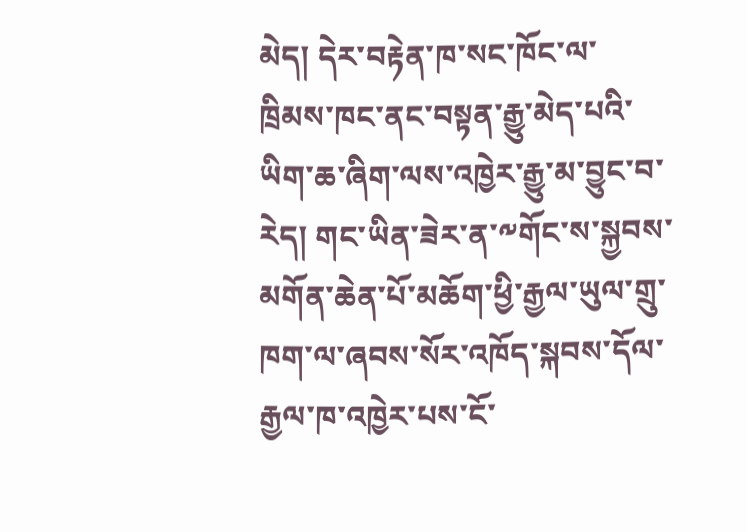མེད། དེར་བརྟེན་ཁ་སང་ཁོང་ལ་ཁྲིམས་ཁང་ནང་བསྟན་རྒྱུ་མེད་པའི་ཡིག་ཆ་ཞིག་ལས་འཁྱེར་རྒྱུ་མ་བྱུང་བ་རེད། གང་ཡིན་ཟེར་ན་༸གོང་ས་སྐྱབས་མགོན་ཆེན་པོ་མཆོག་ཕྱི་རྒྱལ་ཡུལ་གྲུ་ཁག་ལ་ཞབས་སོར་འཁོད་སྐབས་དོལ་རྒྱལ་ཁ་འཁྱེར་པས་ངོ་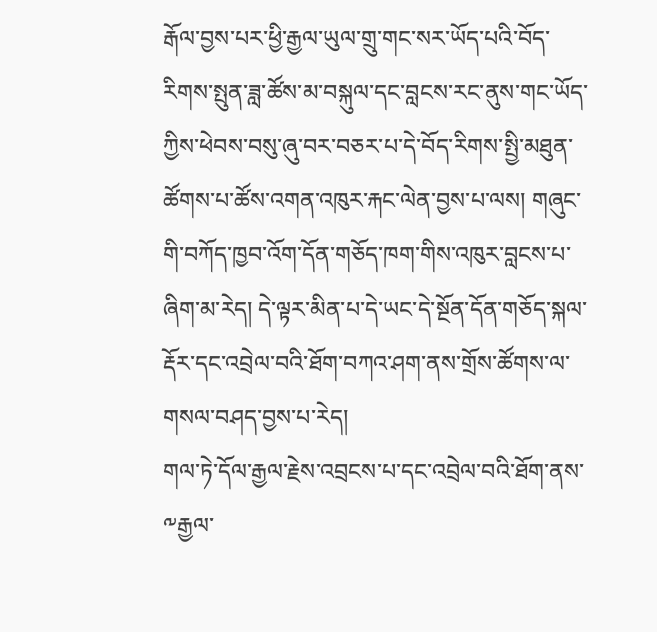རྒོལ་བྱས་པར་ཕྱི་རྒྱལ་ཡུལ་གྲུ་གང་སར་ཡོད་པའི་བོད་རིགས་སྤུན་ཟླ་ཚོས་མ་བསྐུལ་དང་བླངས་རང་ནུས་གང་ཡོད་ཀྱིས་ཕེབས་བསུ་ཞུ་བར་བཅར་པ་དེ་བོད་རིགས་སྤྱི་མཐུན་ཚོགས་པ་ཚོས་འགན་འཁུར་རྐང་ལེན་བྱས་པ་ལས། གཞུང་གི་བཀོད་ཁྱབ་འོག་དོན་གཅོད་ཁག་གིས་འཁུར་བླངས་པ་ཞིག་མ་རེད། དེ་ལྟར་མིན་པ་དེ་ཡང་དེ་སྔོན་དོན་གཅོད་སྐལ་རྡོར་དང་འབྲེལ་བའི་ཐོག་བཀའ་ཤག་ནས་གྲོས་ཚོགས་ལ་གསལ་བཤད་བྱས་པ་རེད།
གལ་ཏེ་དོལ་རྒྱལ་རྗེས་འབྲངས་པ་དང་འབྲེལ་བའི་ཐོག་ནས་༸རྒྱལ་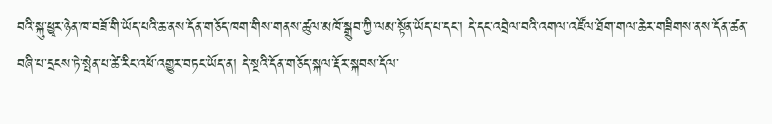བའི་སྐུ་ཕྱྭར་ཉེན་ཁ་བཟོ་གི་ཡོད་པའི་ཆ་ནས་དོན་གཅོད་ཁག་གིས་གནས་ཚུལ་མཁོ་སྒྲུབ་ཀྱི་ལམ་སྟོན་ཡོད་པ་དང་། དེ་དང་འབྲེལ་བའི་འགལ་འཛོལ་ཐོག་གལ་ཆེར་གཟིགས་ནས་དོན་ཚན་བཞི་པ་དྲངས་ཏེ་སྤེན་པ་ཚེ་རིང་འཕོ་འགྱུར་བཏང་ཡོད་ན། དེ་སྔའི་དོན་གཅོད་སྐལ་རྡོར་སྐབས་དོལ་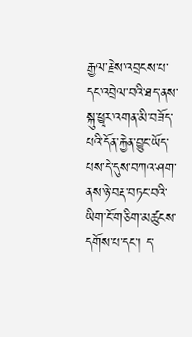རྒྱལ་རྗེས་འབྲངས་པ་དང་འབྲེལ་བའི་ཐད་ནས་སྐུ་ཕྱྭར་འགན་མི་བཟོད་པའི་དོན་རྐྱེན་བྱུང་ཡོད་པས་དེ་དུས་བཀའ་ཤག་ནས་ཉེ་བརྡ་བཏང་བའི་ཡིག་ངོ་གཅིག་མཚུངས་དགོས་པ་དང་། ད་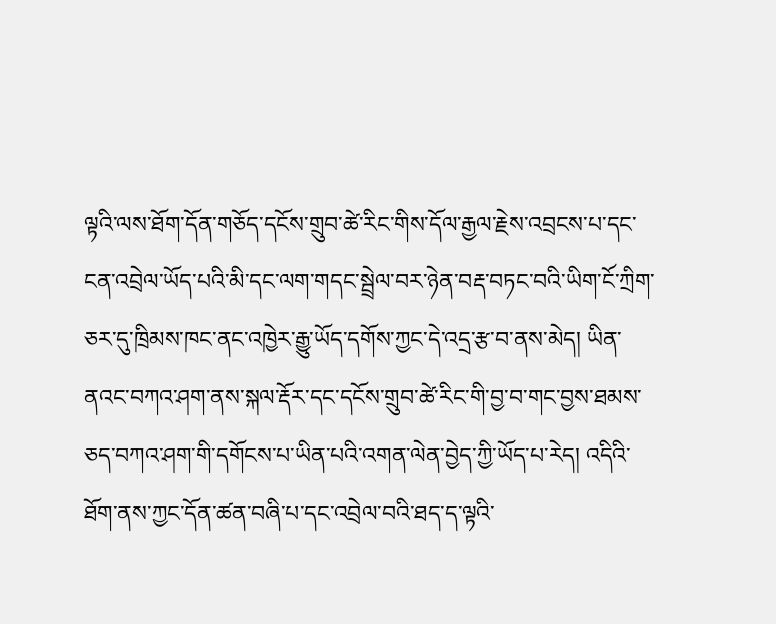ལྟའི་ལས་ཐོག་དོན་གཅོད་དངོས་གྲུབ་ཚེ་རིང་གིས་དོལ་རྒྱལ་རྗེས་འབྲངས་པ་དང་ངན་འབྲེལ་ཡོད་པའི་མི་དང་ལག་གདང་སྦྲེལ་བར་ཉེན་བརྡ་བཏང་བའི་ཡིག་ངོ་ཀྲིག་ཅར་དུ་ཁྲིམས་ཁང་ནང་འཁྱེར་རྒྱུ་ཡོད་དགོས་ཀྱང་དེ་འདྲ་རྩ་བ་ནས་མེད། ཡིན་ནའང་བཀའ་ཤག་ནས་སྐལ་རྡོར་དང་དངོས་གྲུབ་ཚེ་རིང་གི་བྱ་བ་གང་བྱས་ཐམས་ཅད་བཀའ་ཤག་གི་དགོངས་པ་ཡིན་པའི་འགན་ལེན་བྱེད་ཀྱི་ཡོད་པ་རེད། འདིའི་ཐོག་ནས་ཀྱང་དོན་ཚན་བཞི་པ་དང་འབྲེལ་བའི་ཐད་ད་ལྟའི་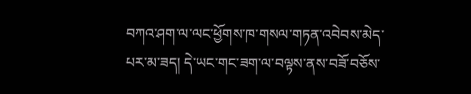བཀའ་ཤག་ལ་ལང་ཕྱོགས་ཁ་གསལ་གཏན་འབེབས་མེད་པར་མ་ཟད། དེ་ཡང་གང་ཟག་ལ་བལྟས་ནས་བཟོ་བཅོས་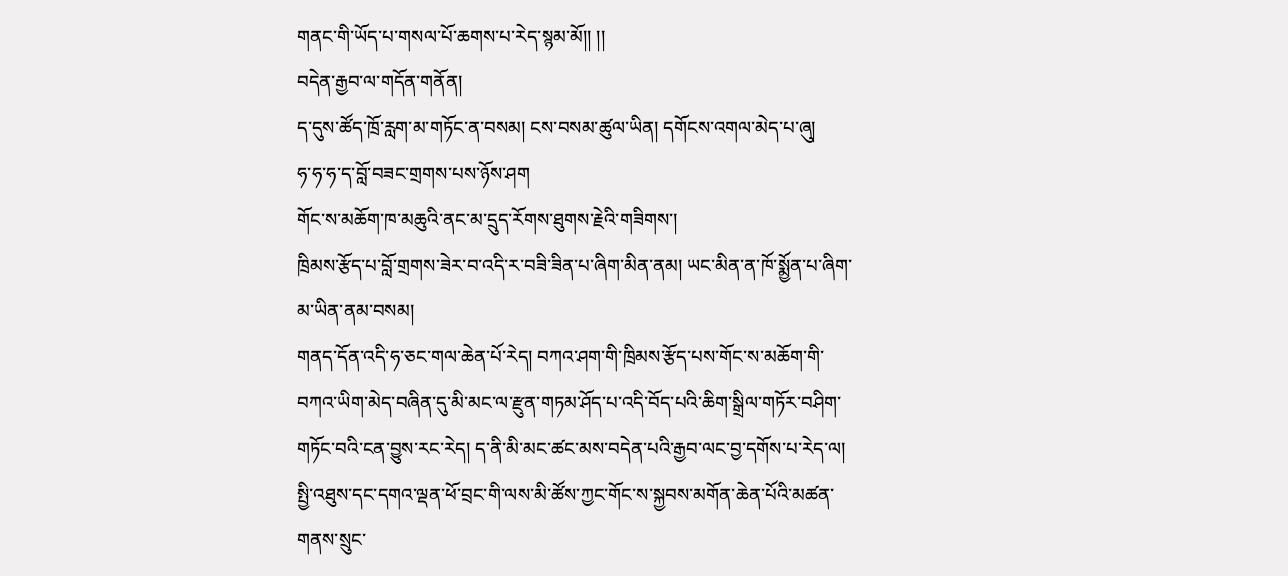གནང་གི་ཡོད་པ་གསལ་པོ་ཆགས་པ་རེད་སྙམ་མོ།། །།
བདེན་རྒྱབ་ལ་གདོན་གནོན།
ད་དུས་ཚོད་ཁྲོ་རླག་མ་གཏོང་ན་བསམ། ངས་བསམ་ཚུལ་ཡིན། དགོངས་འགལ་མེད་པ་ཞུ།
ཧ་ཧ་ཧ་ད་བློ་བཟང་གྲགས་པས་ཉོས་ཤག
གོང་ས་མཆོག་ཁ་མཆུའི་ནང་མ་དྲུད་རོགས་ཐུགས་རྗེའི་གཟིགས་།
ཁྲིམས་རྩོད་པ་བློ་གྲགས་ཟེར་བ་འདི་ར་བཟི་ཟིན་པ་ཞིག་མིན་ནམ། ཡང་མིན་ན་ཁོ་སྨྱོན་པ་ཞིག་མ་ཡིན་ནམ་བསམ།
གནད་དོན་འདི་ཧ་ཅང་གལ་ཆེན་པོ་རེད། བཀའ་ཤག་གི་ཁྲིམས་རྩོད་པས་གོང་ས་མཆོག་གི་བཀའ་ཡིག་མེད་བཞིན་དུ་མི་མང་ལ་རྫུན་གཏམ་ཤོད་པ་འདི་བོད་པའི་ཆིག་སྒྲིལ་གཏོར་བཤིག་གཏོང་བའི་ངན་བྱུས་རང་རེད། ད་ནི་མི་མང་ཚང་མས་བདེན་པའི་རྒྱབ་ལང་བྱ་དགོས་པ་རེད་ལ། སྤྱི་འཐུས་དང་དགའ་ལྡན་ཕོ་བྲང་གི་ལས་མི་ཚོས་ཀྱང་གོང་ས་སྐྱབས་མགོན་ཆེན་པོའི་མཚན་གནས་སྲུང་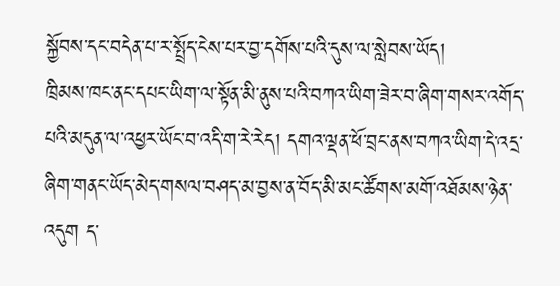སྐྱོབས་དང་བདེན་པ་ར་སྤྲོད་ངེས་པར་བྱ་དགོས་པའི་དུས་ལ་སླེབས་ཡོད།
ཁྲིམས་ཁང་ནང་དཔང་ཡིག་ལ་སྟོན་མི་ནུས་པའི་བཀའ་ཡིག་ཟེར་བ་ཞིག་གསར་འགོད་པའི་མདུན་ལ་འཕྱར་ཡོང་བ་འདི་ག་རེ་རེད། དགའ་ལྡན་ཕོ་བྲང་ནས་བཀའ་ཡིག་དེ་འདྲ་ཞིག་གནང་ཡོད་མེད་གསལ་བཤད་མ་བྱས་ན་བོད་མི་མང་ཚོགས་མགོ་འཐོམས་ཉེན་འདུག ད་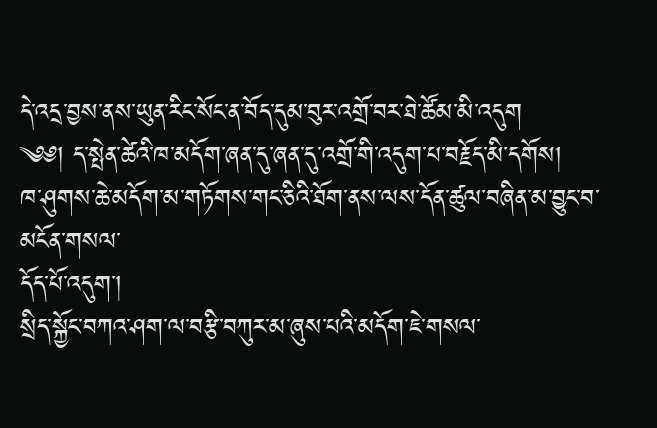དེ་འདྲ་བྱས་ནས་ཡུན་རིང་སོང་ན་བོད་དུམ་བུར་འགྲོ་བར་ཐེ་ཚོམ་མི་འདུག
༄༅། ད་སྤེན་ཚེའི་ཁ་མདོག་ཞན་དུ་ཞན་དུ་འགྲོ་གི་འདུག་པ་བརྗོད་མི་དགོས།
ཁ་ཤུགས་ཆེ་མདོག་མ་གཏོགས་གང་ཅིའི་ཐོག་ནས་ལས་དོན་ཚུལ་བཞིན་མ་བྱུང་བ་མངོན་གསལ་
དོད་པོ་འདུག་།
སྲིད་སྐྱོང་བཀའ་ཤག་ལ་བརྩི་བཀུར་མ་ཞུས་པའི་མདོག་ཇེ་གསལ་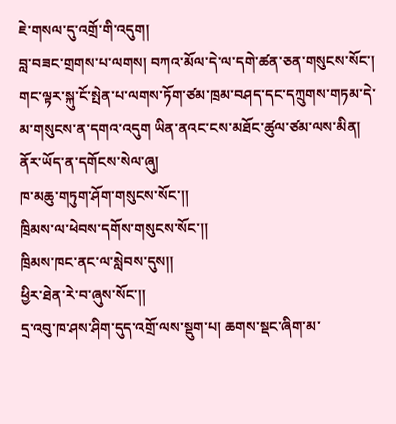ཇེ་གསལ་དུ་འགྲོ་གི་འདུག།
བླ་བཟང་གྲགས་པ་ལགས། བཀའ་མོལ་དེ་ལ་དགེ་ཚན་ཅན་གསུངས་སོང་། གང་ལྟར་སྐུ་ངོ་སྤེན་པ་ལགས་ཏོག་ཙམ་ཁྲམ་བཤད་དང་དཀྲུགས་གཏམ་དེ་མ་གསུངས་ན་དགའ་འདུག ཡིན་ནའང་ངས་མཐོང་ཚུལ་ཙམ་ལས་མིན། ནོར་ཡོད་ན་དགོངས་སེལ་ཞུ།
ཁ་མཆུ་གཏུག་ཤོག་གསུངས་སོང་།།
ཁྲིམས་ལ་ཕེབས་དགོས་གསུངས་སོང་།།
ཁྲིམས་ཁང་ནང་ལ་སླེབས་དུས།།
ཕྱིར་ཐེན་རེ་བ་ཞུས་སོང་།།
དྲ་འབུ་ཁ་ཤས་ཤིག་དུད་འགྲོ་ལས་སྡུག་པ། ཆགས་སྡང་ཞིག་མ་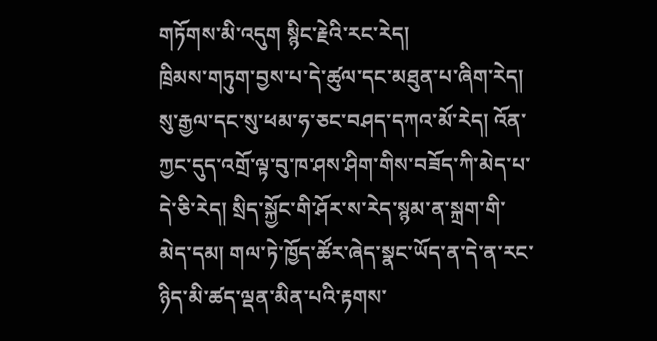གཏོགས་མི་འདུག སྙིང་རྗེའི་རང་རེད།
ཁྲིམས་གཏུག་བྱས་པ་དེ་ཚུལ་དང་མཐུན་པ་ཞིག་རེད། སུ་རྒྱལ་དང་སུ་ཕམ་ཧ་ཅང་བཤད་དཀའ་མོ་རེད། འོན་ཀྱང་དུད་འགྲོ་ལྟ་བུ་ཁ་ཤས་ཤིག་གིས་བཟོད་ཀི་མེད་པ་དེ་ཅི་རེད། སྲིད་སྐྱོང་གི་ཤོར་ས་རེད་སྙམ་ན་སྐྲག་གི་མེད་དམ། གལ་ཏེ་ཁྱོད་ཚོར་ཞེད་སྣང་ཡོད་ན་དེ་ན་རང་ཉིད་མི་ཚད་ལྡན་མིན་པའི་རྟགས་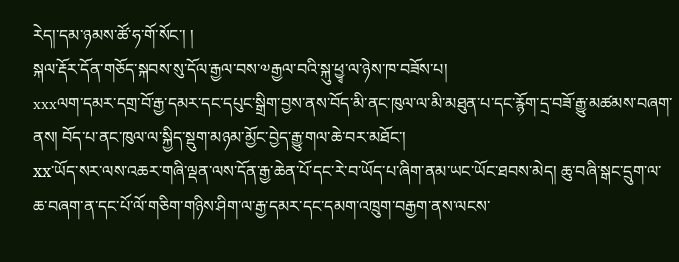རེད།་དམ་ཉམས་ཚོ་ཧ་གོ་སོང་། །
སྐལ་རྡོར་དོན་གཅོད་སྐབས་སུ་དོལ་རྒྱལ་བས་༧རྒྱལ་བའི་སྐུ་ཕྱྭ་ལ་ཉེས་ཁ་བཟོས་པ།
xxxལག་དམར་དགྲ་བོ་རྒྱ་དམར་དང་དཔུང་སྒྲིག་བྱས་ནས་བོད་མི་ནང་ཁུལ་ལ་མི་མཐུན་པ་དང་རྙོག་དྲ་བཟོ་རྒྱུ་མཚམས་བཞག་ནས། བོད་པ་ནང་ཁུལ་ལ་སྐྱིད་སྡུག་མཉམ་མྱོང་བྱེད་རྒྱུ་གལ་ཆེ་བར་མཐོང་།
xx་ཡོད་སར་ལས་འཆར་གཞི་ལྡན་ལས་དོན་རྒྱ་ཆེན་པོ་དང་རེ་བ་ཡོད་པ་ཞིག་ནམ་ཡང་ཡོང་ཐབས་མེད། ཆུ་བཞི་སྒང་དྲུག་ལ་ཆ་བཞག་ན་དང་པོ་ལོ་གཅིག་གཉིས་ཤིག་ལ་རྒྱ་དམར་དང་དམག་འཁྲུག་བརྒྱག་ནས་ལངས་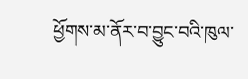ཕྱོགས་མ་ནོར་བ་བྱུང་བའི་ཁུལ་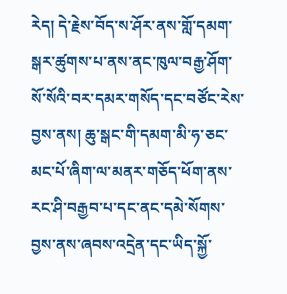རེད། དེ་རྗེས་བོད་ས་ཤོར་ནས་གློ་དམག་སྒར་ཚུགས་པ་ནས་ནང་ཁུལ་བརྒྱ་ཤོག་སོ་སོའི་བར་དམར་གསོད་དང་བཙོང་རེས་བྱས་ནས། ཆུ་སྒང་གི་དམག་མི་ཧ་ཅང་མང་པོ་ཞིག་ལ་མནར་གཅོད་ཕོག་ནས་རང་ཤི་བརྒྱབ་པ་དང་ནང་དམེ་སོགས་བྱས་ནས་ཞབས་འདྲེན་དང་ཡིད་སྐྱོ་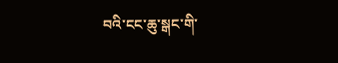བའི་ངང་ཆུ་སྒང་གི་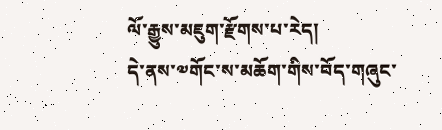ལོ་རྒྱུས་མཇུག་རྫོགས་པ་རེད།
དེ་ནས་༧གོང་ས་མཆོག་གིས་བོད་གཞུང་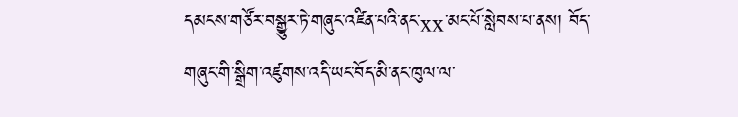དམངས་གཙོར་བསྒྱུར་ཏེ་གཞུང་འཛིན་པའི་ནང་xx་མང་པོ་སླེབས་པ་ནས། བོད་གཞུང་གི་སྒྲིག་འཛུགས་འདི་ཡང་བོད་མི་ནང་ཁུལ་ལ་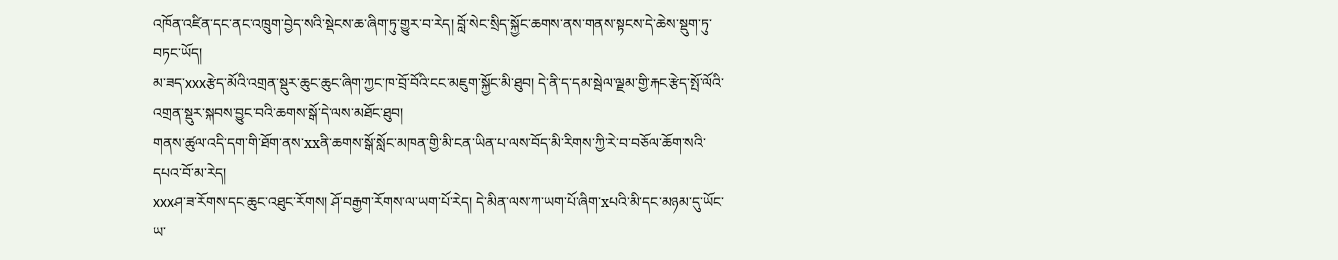འཁོན་འཛིན་དང་ནང་འཁྲུག་བྱེད་སའི་སྡེངས་ཆ་ཞིག་ཏུ་གྱུར་བ་རེད། བློ་སེང་སྲིད་སྐྱོང་ཆགས་ནས་གནས་སྟངས་དེ་ཆེས་སྡུག་ཏུ་བཏང་ཡོད།
མ་ཟད་xxxརྩེད་མོའི་འགྲན་སྡུར་ཆུང་ཆུང་ཞིག་ཀྱང་ཁ་བྲོ་བོའི་ངང་མཇུག་སྐྱོང་མི་ཐུབ། དེ་ནི་ད་དམ་སྦེལ་ལྗམ་གྱི་རྐང་རྩེད་སྤོ་ལོའི་འགྲན་སྡུར་སྐབས་བྱུང་བའི་ཆགས་སྒོ་དེ་ལས་མཐོང་ཐུབ།
གནས་ཚུལ་འདི་དག་གི་ཐོག་ནས་xxནི་ཆགས་སྒོ་སློང་མཁན་གྱི་མི་ངན་ཡིན་པ་ལས་བོད་མི་རིགས་ཀྱི་རེ་བ་བཅོལ་ཆོག་སའི་དཔའ་བོ་མ་རེད།
xxxཤ་ཟ་རོགས་དང་ཆུང་འཐུང་རོགས། ཤོ་བརྒྱག་རོགས་ལ་ཡག་པོ་རེད། དེ་མིན་ལས་ཀ་ཡག་པོ་ཞིག་xཔའི་མི་དང་མཉམ་དུ་ཡོང་ཡ་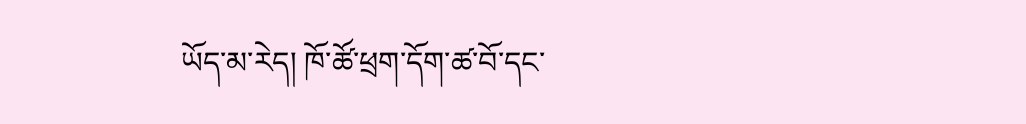ཡོད་མ་རེད། ཁོ་ཚོ་ཕྲག་དོག་ཚ་བོ་དང་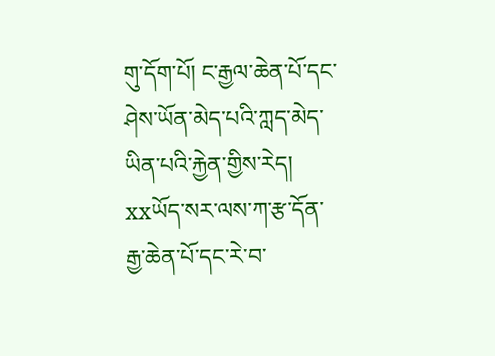གུ་དོག་པོ། ང་རྒྱལ་ཆེན་པོ་དང་ཤེས་ཡོན་མེད་པའི་ཀླད་མེད་ཡིན་པའི་རྐྱེན་གྱིས་རེད།
xxཡོད་སར་ལས་ཀ་རྩ་དོན་རྒྱ་ཆེན་པོ་དང་རེ་བ་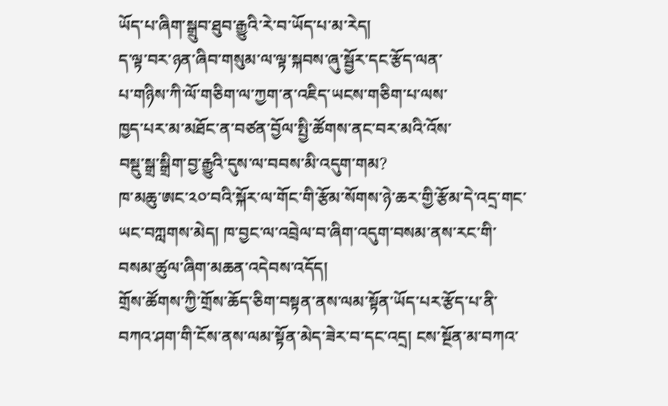ཡོད་པ་ཞིག་སྒྲུབ་ཐུབ་རྒྱུའི་རེ་བ་ཡོད་པ་མ་རེད།
ད་ལྟ་བར་ཉན་ཞིབ་གསུམ་ལ་ལྟ་སྐབས་ཞུ་སྦྱོར་དང་རྩོད་ལན་
པ་གཉིས་ཀི་ལོ་གཅིག་ལ་ཀྱག་ན་འཇིད་ཡངས་གཅིག་པ་ལས་
ཁྱད་པར་མ་མཐོང་ན་བཙན་བྱོལ་སྤྱི་ཚོགས་ནང་བར་མའི་འོས་
བསྡུ་སྒྲ་སྒྲིག་བྱ་རྒྱུའི་དུས་ལ་བབས་མི་འདུག་གམ?
ཁ་མཆུ་ཨང་༢༠་བའི་སྐོར་ལ་གོང་གི་རྩོམ་སོགས་ཉེ་ཆར་གྱི་རྩོམ་དེ་འདྲ་གང་ཡང་བཀླགས་མེད། ཁ་བྱང་ལ་འབྲེལ་བ་ཞིག་འདུག་བསམ་ནས་རང་གི་བསམ་ཚུལ་ཞིག་མཆན་འདེབས་འདོད།
གྲོས་ཚོགས་ཀྱི་གྲོས་ཆོད་ཅིག་བསྟན་ནས་ལམ་སྟོན་ཡོད་པར་རྩོད་པ་ནི་བཀའ་ཤག་གི་ངོས་ནས་ལམ་སྟོན་མེད་ཟེར་བ་དང་འདྲ། ངས་སྔོན་མ་བཀའ་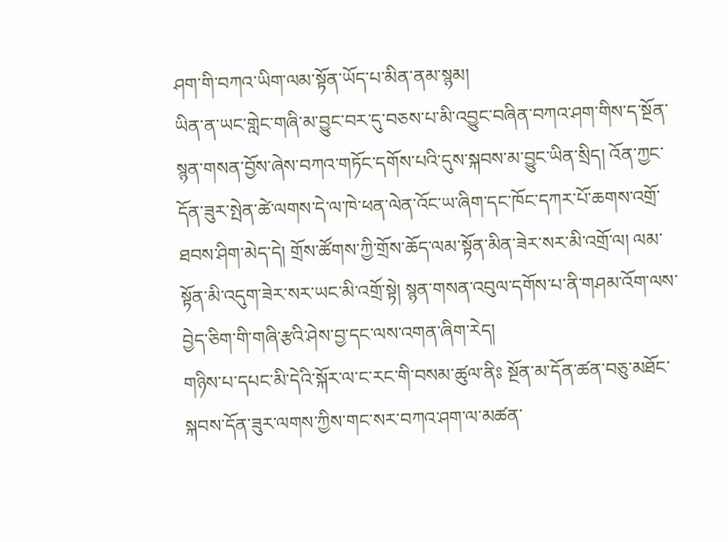ཤག་གི་བཀའ་ཡིག་ལམ་སྟོན་ཡོད་པ་མིན་ནམ་སྙམ།
ཡིན་ན་ཡང་གླེང་གཞི་མ་བྱུང་བར་དུ་བཅས་པ་མི་འབྱུང་བཞིན་བཀའ་ཤག་གིས་ད་སྔོན་སྙན་གསན་བྱོས་ཞེས་བཀའ་གཏོང་དགོས་པའི་དུས་སྐབས་མ་བྱུང་ཡིན་སྲིད། འོན་ཀྱང་དོན་ཟུར་སྤེན་ཚེ་ལགས་དེ་ལ་ཁེ་ཕན་ལེན་འོང་ཡ་ཞིག་དང་ཁོང་དཀར་པོ་ཆགས་འགྲོ་ཐབས་ཤིག་མེད་དེ། གྲོས་ཚོགས་ཀྱི་གྲོས་ཆོད་ལམ་སྟོན་མིན་ཟེར་སར་མི་འགྲོ་ལ། ལམ་སྟོན་མི་འདུག་ཟེར་སར་ཡང་མི་འགྲོ་སྟེ། སྙན་གསན་འབུལ་དགོས་པ་ནི་གཤམ་འོག་ལས་བྱེད་ཅིག་གི་གཞི་རྩའི་ཤེས་བྱ་དང་ལས་འགན་ཞིག་རེད།
གཉིས་པ་དཔང་མི་དེའི་སྐོར་ལ་ང་རང་གི་བསམ་ཚུལ་ནིཿ སྔོན་མ་དོན་ཚན་བཅུ་མཐོང་སྐབས་དོན་ཟུར་ལགས་ཀྱིས་གང་སར་བཀའ་ཤག་ལ་མཚན་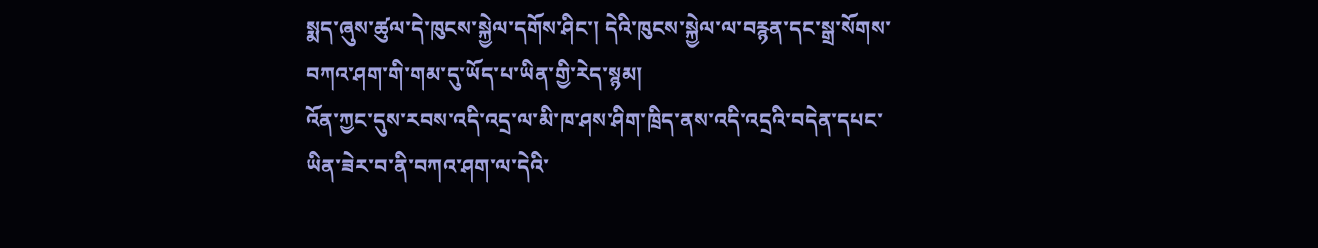སྨད་ཞུས་ཚུལ་དེ་ཁུངས་སྐྱེལ་དགོས་ཤིང་། དེའི་ཁུངས་སྐྱེལ་ལ་བརྙན་དང་སྒྲ་སོགས་བཀའ་ཤག་གི་གམ་དུ་ཡོད་པ་ཡིན་གྱི་རེད་སྙམ།
འོན་ཀྱང་དུས་རབས་འདི་འདྲ་ལ་མི་ཁ་ཤས་ཤིག་ཁྲིད་ནས་འདི་འདྲའི་བདེན་དཔང་ཡིན་ཟེར་བ་ནི་བཀའ་ཤག་ལ་དེའི་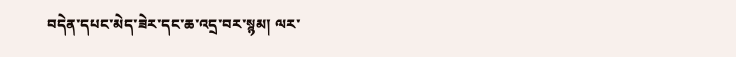བདེན་དཔང་མེད་ཟེར་དང་ཆ་འདྲ་བར་སྙམ། ལར་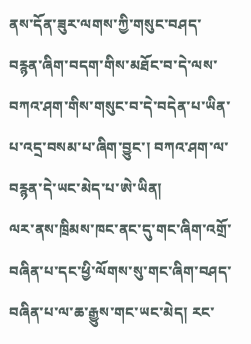ནས་དོན་ཟུར་ལགས་ཀྱི་གསུང་བཤད་བརྙན་ཞིག་བདག་གིས་མཐོང་བ་དེ་ལས་བཀའ་ཤག་གིས་གསུང་བ་དེ་བདེན་པ་ཡིན་པ་འདྲ་བསམ་པ་ཞིག་བྱུང་། བཀའ་ཤག་ལ་བརྙན་དེ་ཡང་མེད་པ་ཨེ་ཡིན།
ལར་ནས་ཁྲིམས་ཁང་ནང་དུ་གང་ཞིག་འགྲོ་བཞིན་པ་དང་ཕྱི་ལོགས་སུ་གང་ཞིག་བཤད་བཞིན་པ་ལ་ཆ་རྒྱུས་གང་ཡང་མེད། རང་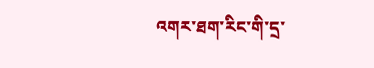འགར་ཐག་རིང་གི་དྲ་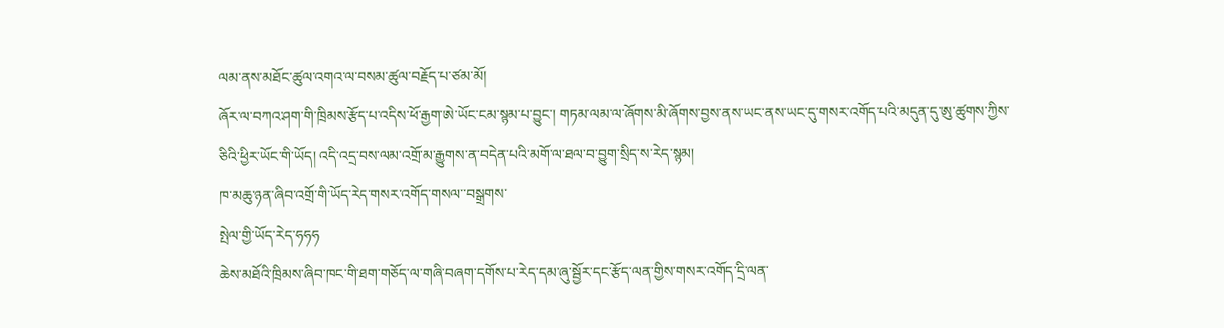ལམ་ནས་མཐོང་ཚུལ་འགའ་ལ་བསམ་ཚུལ་བརྗོད་པ་ཙམ་མོ།
ཞོར་ལ་བཀའ་ཤག་གི་ཁྲིམས་རྩོད་པ་འདིས་ཕོ་རྒྱག་ཨེ་ཡོང་ངམ་སྙམ་པ་བྱུང་། གཏམ་ལམ་ལ་ཞོགས་མི་ཞོགས་བྱས་ནས་ཡང་ནས་ཡང་དུ་གསར་འགོད་པའི་མདུན་དུ་ཨུ་ཚུགས་ཀྱིས་ཅིའི་ཕྱིར་ཡོང་གི་ཡོད། འདི་འདྲ་བས་ལམ་འགྲོ་མ་རྒྱུགས་ན་བདེན་པའི་མགོ་ལ་ཐལ་བ་བྱུག་སྲིད་ས་རེད་སྙམ།
ཁ་མཆུ་ཉན་ཞིབ་འགྲོ་གི་ཡོད་རེད་གསར་འགོད་གསལ་་བསྒྲགས་
སྤེལ་གྱི་ཡོད་རེད་ཧཧཧ
ཆེས་མཐོའི་ཁྲིམས་ཞིབ་ཁང་གི་ཐག་གཅོད་ལ་གཞི་བཞག་དགོས་པ་རེད་དམ་ཞུ་སྦྱོར་དང་རྩོད་ལན་གྱིས་གསར་འགོད་དྲི་ལན་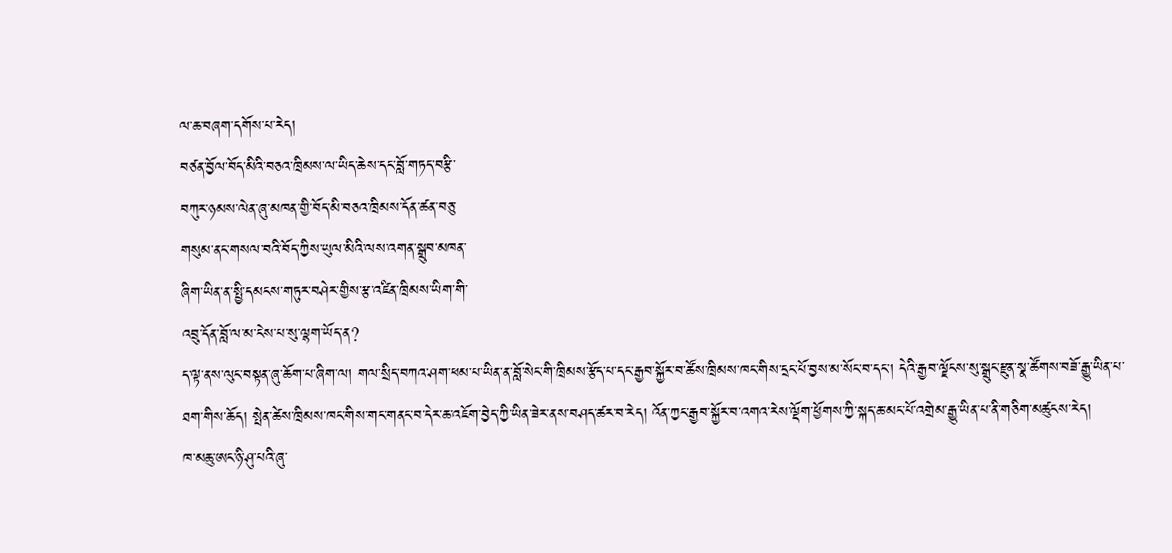ལ་ཆ་བཞག་དགོས་པ་རེད།
བཙན་བྱོལ་བོད་མིའི་བཅའ་ཁྲིམས་ལ་ཡིད་ཆེས་དང་བློ་གཏད་བརྩི་
བཀུར་ཉམས་ལེན་ཞུ་མཁན་གྱི་བོད་མི་བཅའ་ཁྲིམས་དོན་ཚན་བཅུ་
གསུམ་ནང་གསལ་བའི་བོད་ཀྱིས་ཡུལ་མིའི་ལས་འགན་སྒྲུབ་མཁན་
ཞིག་ཡིན་ན་སྤྱི་དམངས་གཏུར་བཤེར་གྱིས་རྩ་འཛིན་ཁྲིམས་ཡིག་གི་
འབྲུ་དོན་བློ་ལ་མ་ངེས་པ་སུ་ལྷག་ཡོད་ན?
ད་ལྟ་ནས་ལུང་བསྟན་ཞུ་ཆོག་པ་ཞིག་ལ། གལ་སྲིད་བཀའ་ཤག་ཕམ་པ་ཡིན་ན་བློ་སེང་གི་ཁྲིམས་རྩོད་པ་དང་རྒྱབ་སྐྱོར་བ་ཚོས་ཁྲིམས་ཁང་གིས་དྲང་པོ་བྱས་མ་སོང་བ་དང་། དེའི་རྒྱབ་ལྗོངས་སུ་སྒྲུང་རྫུན་སྣ་ཚོགས་བཟོ་རྒྱུ་ཡིན་པ་ཐག་གིས་ཆོད། སྤེན་ཚེས་ཁྲིམས་ཁང་གིས་གང་གནང་བ་དེར་ཆ་འཇོག་བྱེད་ཀྱི་ཡིན་ཟེར་ནས་བཤད་ཚར་བ་རེད། འོན་ཀྱང་རྒྱབ་སྐྱོར་བ་འགའ་རེས་ལྡོག་ཕྱོགས་ཀྱི་སྐད་ཆ་མང་པོ་འགྲེམ་རྒྱུ་ཡིན་པ་ནི་གཅིག་མཚུངས་རེད།
ཁ་མཆུ་ཨང་ཉི་ཤུ་པའི་ཞུ་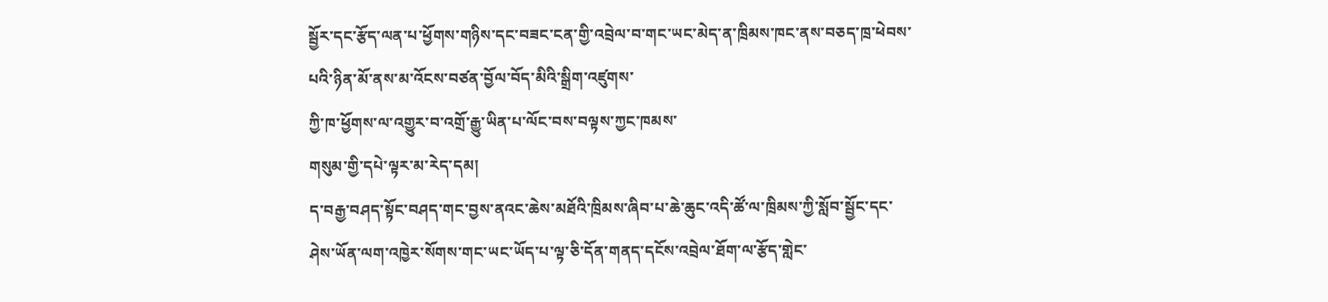སྦྱོར་དང་རྩོད་ལན་པ་ཕྱོགས་གཉིས་དང་བཟང་ངན་གྱི་འབྲེལ་བ་གང་ཡང་མེད་ན་ཁྲིམས་ཁང་ནས་བཅད་ཁྲ་ཕེབས་པའི་ཉིན་མོ་ནས་མ་འོངས་བཙན་བྱོལ་བོད་མིའི་སྒྲིག་འཛུགས་
ཀྱི་ཁ་ཕྱོགས་ལ་འགྱུར་བ་འགྲོ་རྒྱུ་ཡིན་པ་ལོང་བས་བལྟས་ཀྱང་ཁམས་
གསུམ་གྱི་དཔེ་ལྟར་མ་རེད་དམ།
ད་བརྒྱ་བཤད་སྟོང་བཤད་གང་བྱས་ནའང་ཆེས་མཐོའི་ཁྲིམས་ཞིབ་པ་ཆེ་ཆུང་འདི་ཚོ་ལ་ཁྲིམས་ཀྱི་སློབ་སྦྱོང་དང་ཤེས་ཡོན་ལག་འཁྱེར་སོགས་གང་ཡང་ཡོད་པ་ལྟ་ཅི་དོན་གནད་དངོས་འབྲེལ་ཐོག་ལ་རྩོད་གླེང་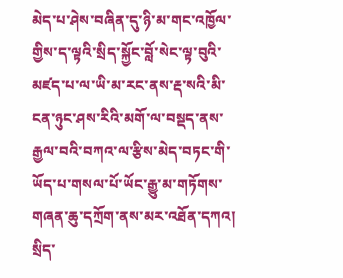མེད་པ་ཤེས་བཞིན་དུ་ཉི་མ་གང་འཁྱོལ་གྱིས་ད་ལྟའི་སྲིད་སྐྱོང་བློ་སེང་ལྟ་བུའི་མཛད་པ་ལ་ཡི་མ་རང་ནས་རྡ་སའི་མི་ངན་ཉུང་ཤས་རིའི་མགོ་ལ་བསྡད་ནས་རྒྱལ་བའི་བཀའ་ལ་རྩིས་མེད་བཏང་གི་ཡོད་པ་གསལ་པོ་ཡོང་རྒྱུ་མ་གཏོགས་གཞན་ཆུ་དཀྲོག་ནས་མར་འཐོན་དཀའ། སྲིད་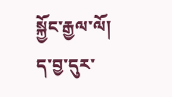སྐྱོང་རྒྱལ་ལོ།
ད་བྱ་དུར་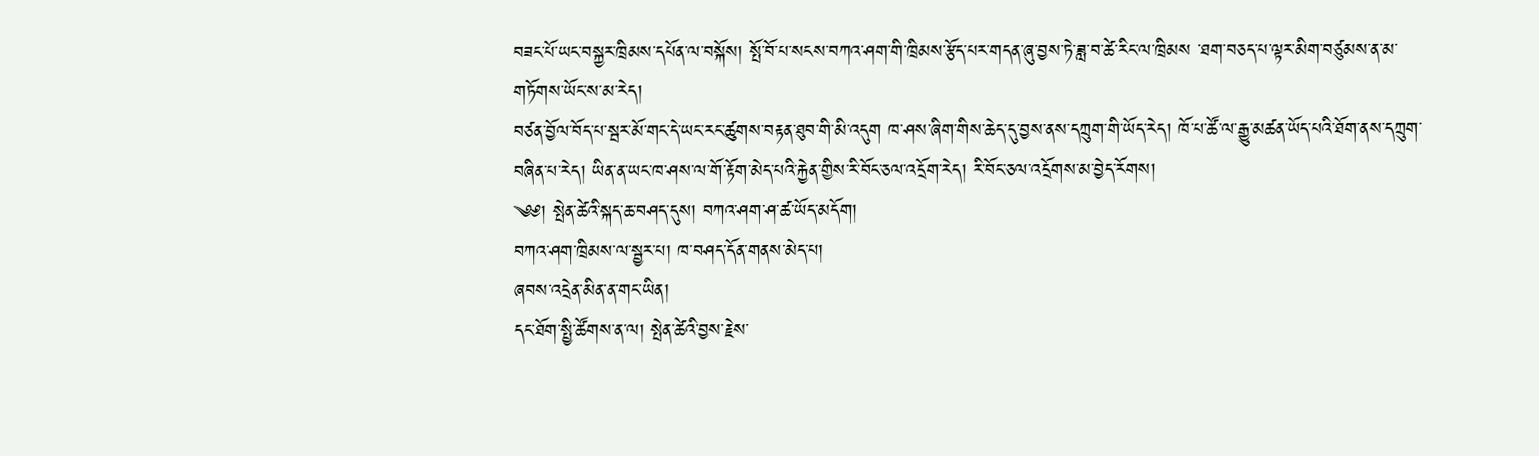བཟང་པོ་ཡང་བསྐྱར་ཁྲིམས་དཔོན་ལ་བསྐོས། སྤོ་བོ་པ་སངས་བཀའ་ཤག་གི་ཁྲིམས་རྩོད་པར་གདན་ཞུ་བྱས་ཏེ་ཟླ་བ་ཚེ་རིང་ལ་ཁྲིམས ་ཐག་བཅད་པ་ལྟར་མིག་བཙུམས་ན་མ་གཏོགས་ཡོང་ས་མ་རེད།
བཙན་བྱོལ་བོད་པ་སྦར་མོ་གང་དེ་ཡང་རང་ཚུགས་བརྟན་ཐུབ་གི་མི་འདུག ཁ་ཤས་ཞིག་གིས་ཆེད་དུ་བྱས་ནས་དཀྲུག་གི་ཡོད་རེད། ཁོ་པ་ཚོ་ལ་རྒྱུ་མཚན་ཡོད་པའི་ཐོག་ནས་དཀྲུག་བཞིན་པ་རེད། ཡིན་ན་ཡང་ཁ་ཤས་ལ་གོ་རྟོག་མེད་པའི་རྐྱེན་གྱིས་རི་བོང་ཅལ་འདྲོག་རེད། རི་བོང་ཅལ་འདྲོགས་མ་བྱེད་རོགས།
༄༅། སྤེན་ཚེའི་སྐད་ཆ་བཤད་དུས། བཀའ་ཤག་ཤ་ཚ་ཡོད་མདོག།
བཀའ་ཤག་ཁྲིམས་ལ་སྦྱར་པ། ཁ་བཤད་དོན་གནས་མེད་པ།
ཞབས་འདྲེན་མིན་ན་གང་ཡིན།
དང་ཐོག་སྤྱི་ཚོགས་ན་ལ། སྤེན་ཚེའི་བྱས་རྗེས་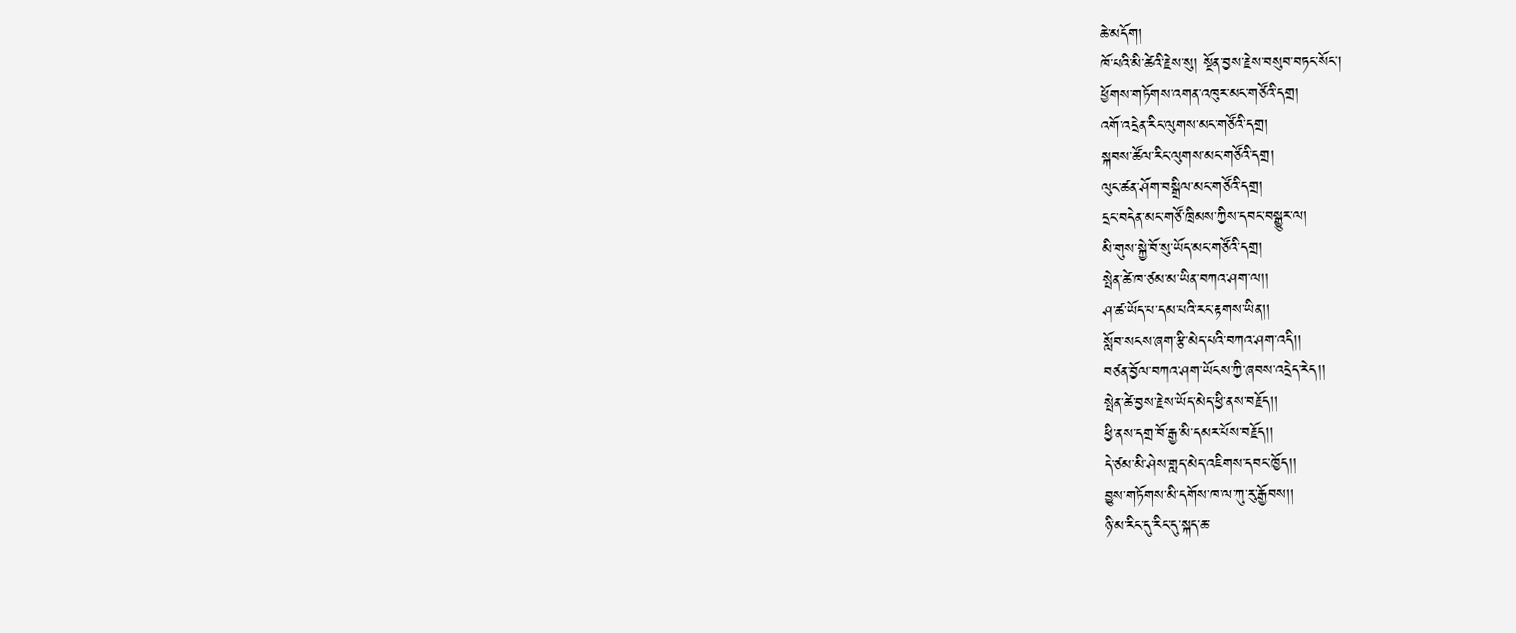ཆེ་མདོག།
ཁོ་པའི་མི་ཚེའི་རྗེས་སུ། སྔོན་བྱས་རྗེས་བསུབ་བཏང་སོང།
ཕྱོགས་གཏོགས་འགན་འཁུར་མང་གཙོའི་དགྲ།
འགོ་འདྲེན་རིང་ལུགས་མང་གཙོའི་དགྲ།
སྐབས་ཚོལ་རིང་ལུགས་མང་གཙོའི་དགྲ།
ལུང་ཚན་ཤོག་བསྒྲིལ་མང་གཙོའི་དགྲ།
དྲང་བདེན་མང་གཙོ་ཁྲིམས་ཀྱིས་དབང་བསྒྱུར་ལ།
མི་གུས་སྐྱེ་བོ་སུ་ཡོད་མང་གཙོའི་དགྲ།
སྤེན་ཚེ་ཁ་ཙམ་མ་ཡིན་བཀའ་ཤག་ལ།།
ཤ་ཚ་ཡོད་པ་དམ་པའི་རང་རྟགས་ཡིན།།
སློབ་སངས་ཞག་རྩི་མེད་པའི་བཀའ་ཤག་འདི།།
བཙན་བྱོལ་བཀའ་ཤག་ཡོངས་ཀྱི་ཞབས་འདྲེད་རེད།།
སྤེན་ཚེ་བྱས་རྗེས་ཡོད་མེད་ཕྱི་ནས་བརྗོད།།
ཕྱི་ནས་དགྲ་བོ་རྒྱ་མི་དམར་པོས་བརྗོད།།
དེ་ཙམ་མི་ཤེས་གླད་མེད་འཇིགས་དབང་ཁྱོད།།
བྱུས་གཏོགས་མི་དགོས་ཁ་ལ་ཀུ་རུ་རྒྱོབས།།
ཉི་མ་རིང་དུ་རིང་དུ་སྐད་ཆ་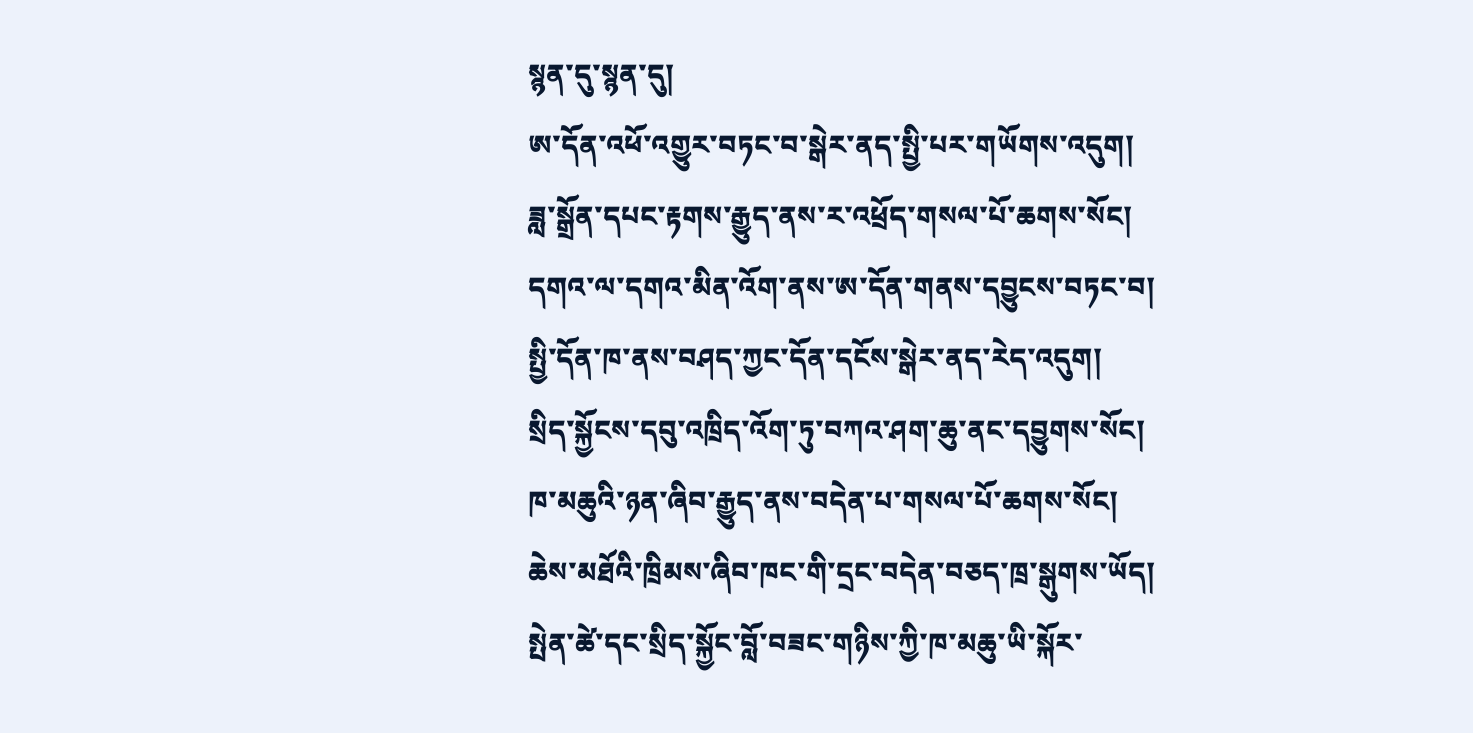སྙན་དུ་སྙན་དུ།
ཨ་དོན་འཕོ་འགྱུར་བཏང་བ་སྒེར་ནད་སྤྱི་པར་གཡོགས་འདུག།
ཟླ་སྒྲོན་དཔང་རྟགས་རྒྱུད་ནས་ར་འཕྲོད་གསལ་པོ་ཆགས་སོང།
དགའ་ལ་དགའ་མིན་འོག་ནས་ཨ་དོན་གནས་དབྱུངས་བཏང་བ།
སྤྱི་དོན་ཁ་ནས་བཤད་ཀྱང་དོན་དངོས་སྒེར་ནད་རེད་འདུག།
སྲིད་སྐྱོངས་དབུ་འཁྲིད་འོག་ཏུ་བཀའ་ཤག་ཆུ་ནང་དབྱུགས་སོང།
ཁ་མཆུའི་ཉན་ཞིབ་རྒྱུད་ནས་བདེན་པ་གསལ་པོ་ཆགས་སོང།
ཆེས་མཐོའི་ཁྲིམས་ཞིབ་ཁང་གི་དྲང་བདེན་བཅད་ཁྲ་སྒུགས་ཡོད།
སྤེན་ཚེ་དང་སྲིད་སྐྱོང་བློ་བཟང་གཉིས་ཀྱི་ཁ་མཆུ་ཡི་སྐོར་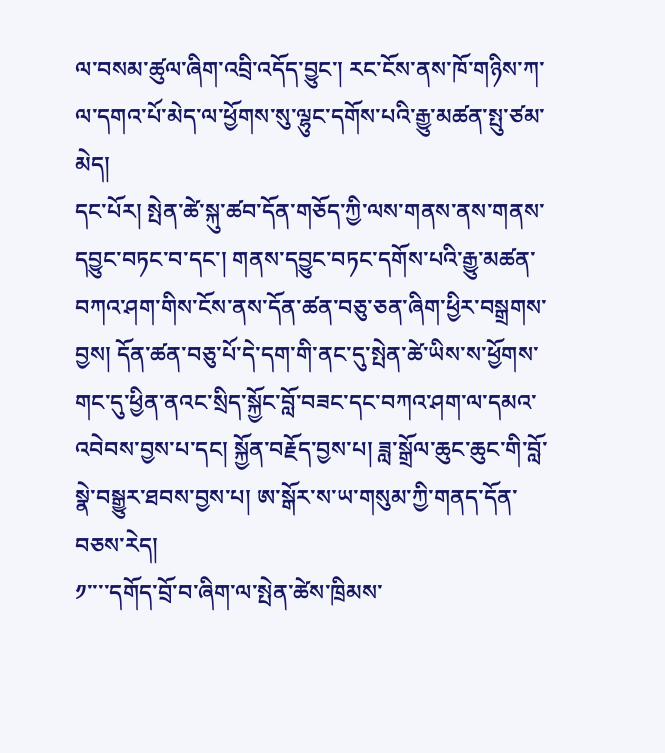ལ་བསམ་ཚུལ་ཞིག་འབྲི་འདོད་བྱུང་། རང་ངོས་ནས་ཁོ་གཉིས་ཀ་ལ་དགའ་པོ་མེད་ལ་ཕྱོགས་སུ་ལྷུང་དགོས་པའི་རྒྱུ་མཚན་སྤུ་ཙམ་མེད།
དང་པོར། སྤེན་ཚེ་སྐུ་ཚབ་དོན་གཅོད་ཀྱི་ལས་གནས་ནས་གནས་དབྱུང་བཏང་བ་དང་། གནས་དབྱུང་བཏང་དགོས་པའི་རྒྱུ་མཚན་བཀའ་ཤག་གིས་ངོས་ནས་དོན་ཚན་བཅུ་ཅན་ཞིག་ཕྱིར་བསྒྲགས་བྱས། དོན་ཚན་བཅུ་པོ་དེ་དག་གི་ནང་དུ་སྤེན་ཚེ་ཡིས་ས་ཕྱོགས་གང་དུ་ཕྱིན་ནའང་སྲིད་སྐྱོང་བློ་བཟང་དང་བཀའ་ཤག་ལ་དམའ་འབེབས་བྱས་པ་དང། སྐྱོན་བརྗོད་བྱས་པ། ཟླ་སྒྲོལ་ཆུང་ཆུང་གི་བློ་སྣེ་བསྒྱུར་ཐབས་བྱས་པ། ཨ་སྒོར་ས་ཡ་གསུམ་ཀྱི་གནད་དོན་བཅས་རེད།
༡་་་་དགོད་བྲོ་བ་ཞིག་ལ་སྤེན་ཚེས་ཁྲིམས་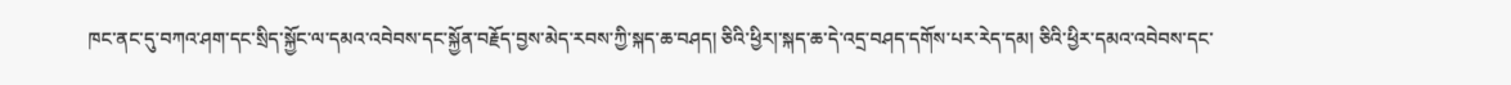ཁང་ནང་དུ་བཀའ་ཤག་དང་སྲིད་སྐྱོང་ལ་དམའ་འབེབས་དང་སྐྱོན་བརྗོད་བྱས་མེད་རབས་ཀྱི་སྐད་ཆ་བཤད། ཅིའི་ཕྱིར།་སྐད་ཆ་དེ་འདྲ་བཤད་དགོས་པར་རེད་དམ། ཅིའི་ཕྱིར་དམའ་འབེབས་དང་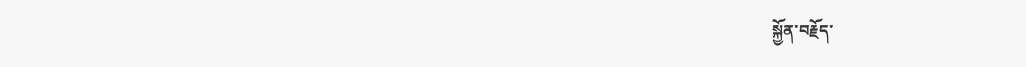སྐྱོན་བརྗོད་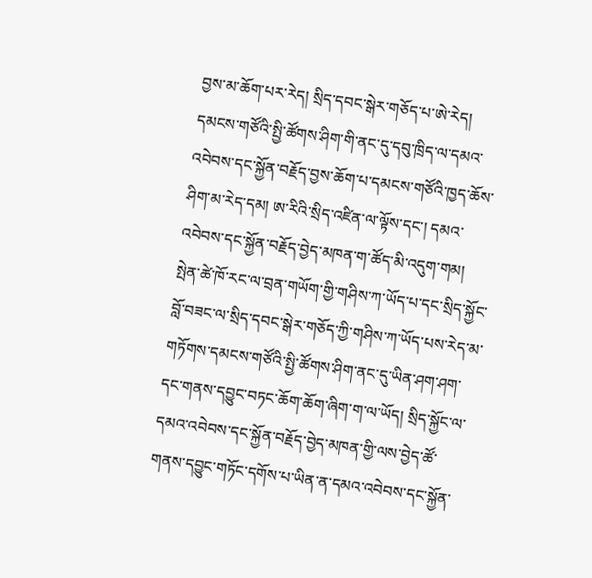བྱས་མ་ཆོག་པར་རེད། སྲིད་དབང་སྒེར་གཅོད་པ་ཨེ་རེད། དམངས་གཙོའི་སྤྱི་ཚོགས་ཤིག་གི་ནང་དུ་དབུ་ཁྲིད་ལ་དམའ་འབེབས་དང་སྐྱོན་བརྗོད་བྱས་ཆོག་པ་དམངས་གཙོའི་ཁྱད་ཆོས་ཤིག་མ་རེད་དམ། ཨ་རིའི་སྲིད་འཛིན་ལ་ལྟོས་དང་། དམའ་འབེབས་དང་སྐྱོན་བརྗོད་བྱེད་མཁན་ག་ཚོད་མི་འདུག་གམ།
སྤེན་ཚེ་ཁོ་རང་ལ་བྲན་གཡོག་གྱི་གཤིས་ཀ་ཡོད་པ་དང་སྲིད་སྐྱོང་བློ་བཟང་ལ་སྲིད་དབང་སྒེར་གཅོད་ཀྱི་གཤིས་ཀ་ཡོད་པས་རེད་མ་གཏོགས་དམངས་གཙོའི་སྤྱི་ཚོགས་ཤིག་ནང་དུ་ཡིན་ཤག་ཤག་དང་གནས་དབྱུང་བཏང་ཆོག་ཆོག་ཞིག་ག་ལ་ཡོད། སྲིད་སྐྱོང་ལ་དམའ་འབེབས་དང་སྐྱོན་བརྗོད་བྱེད་མཁན་གྱི་ལས་བྱེད་ཚོ་གནས་དབྱུང་གཏོང་དགོས་པ་ཡིན་ན་དམའ་འབེབས་དང་སྐྱོན་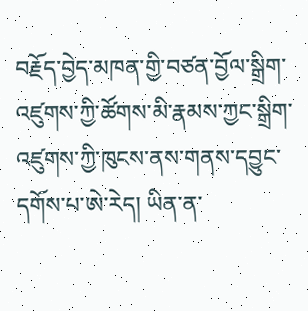བརྗོད་བྱེད་མཁན་གྱི་བཙན་བྱོལ་སྒྲིག་འཛུགས་ཀྱི་ཚོགས་མི་རྣམས་ཀྱང་སྒྲིག་འཛུགས་ཀྱི་ཁུངས་ནས་གནས་དབྱུང་དགོས་པ་ཨེ་རེད། ཡིན་ན་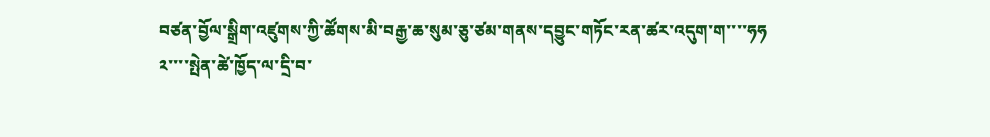བཙན་བྱོལ་སྒྲིག་འཛུགས་ཀྱི་ཚོགས་མི་བརྒྱ་ཆ་སུམ་ཅུ་ཙམ་གནས་དབྱུང་གཏོང་རན་ཚར་འདུག་ག་་་་ཧཧ
༢་་་་སྤེན་ཚེ་ཁྱོད་ལ་དྲི་བ་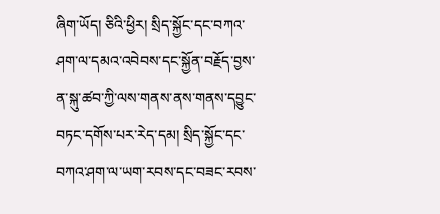ཞིག་ཡོད། ཅིའི་ཕྱིར། སྲིད་སྐྱོང་དང་བཀའ་ཤག་ལ་དམའ་འབེབས་དང་སྐྱོན་བརྗོད་བྱས་ན་སྐུ་ཚབ་ཀྱི་ལས་གནས་ནས་གནས་དབྱུང་བཏང་དགོས་པར་རེད་དམ། སྲིད་སྐྱོང་དང་བཀའ་ཤག་ལ་ཡག་རབས་དང་བཟང་རབས་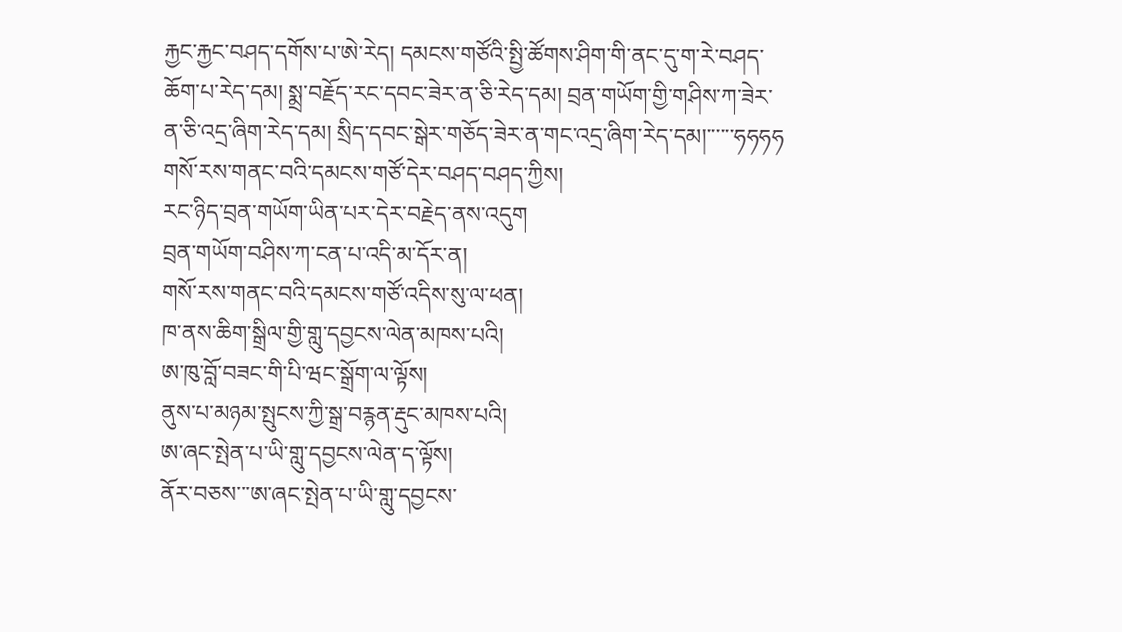རྐྱང་རྐྱང་བཤད་དགོས་པ་ཨེ་རེད། དམངས་གཙོའི་སྤྱི་ཚོགས་ཤིག་གི་ནང་དུ་ག་རེ་བཤད་ཆོག་པ་རེད་དམ། སྨྲ་བརྗོད་རང་དབང་ཟེར་ན་ཅི་རེད་དམ། བྲན་གཡོག་གྱི་གཤིས་ཀ་ཟེར་ན་ཅི་འདྲ་ཞིག་རེད་དམ། སྲིད་དབང་སྒེར་གཅོད་ཟེར་ན་གང་འདྲ་ཞིག་རེད་དམ།་་་་་་ཧཧཧཧ
གསོ་རས་གནང་བའི་དམངས་གཙོ་དེར་བཤད་བཤད་ཀྱིས།
རང་ཉིད་བྲན་གཡོག་ཡིན་པར་དེར་བརྗེད་ནས་འདུག
བྲན་གཡོག་བཤིས་ཀ་ངན་པ་འདི་མ་དོར་ན།
གསོ་རས་གནང་བའི་དམངས་གཙོ་འདིས་སུ་ལ་ཕན།
ཁ་ནས་ཆིག་སྒྲིལ་གྱི་གླུ་དབྱངས་ལེན་མཁས་པའི།
ཨ་ཁུ་བློ་བཟང་གི་པི་ཝང་སྒྲོག་ལ་ལྟོས།
ནུས་པ་མཉམ་སྤུངས་ཀྱི་སྒྲ་བརྙན་རྡུང་མཁས་པའི།
ཨ་ཞང་སྤེན་པ་ཡི་གླུ་དབྱངས་ལེན་ད་ལྟོས།
ནོར་བཅས་་་ཨ་ཞང་སྤེན་པ་ཡི་གླུ་དབྱངས་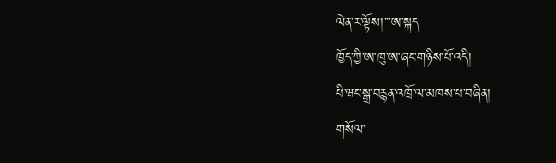ལེན་ར་ལྟོས།་་་ཨ་སྐད
ཁྱོད་ཀྱི་ཨ་ཁུ་ཨ་ཞང་གཉིས་པོ་འདི།
པི་ཝང་སྒྲ་བརྙན་འཁྲོ་ལ་མཁས་པ་བཞིན།
གསོལ་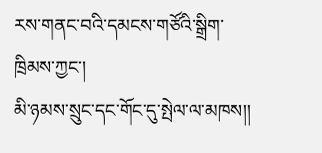རས་གནང་བའི་དམངས་གཙོའི་སྒྲིག་ཁྲིམས་ཀྱང་།
མི་ཉམས་སྲུང་དང་གོང་དུ་སྤེལ་ལ་མཁས།།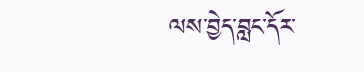ལས་བྱེད་བླང་དོར་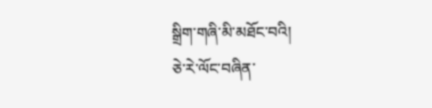སྒྲིག་གཞི་མི་མཐོང་བའི།
ཅེ་རེ་ལོང་བཞིན་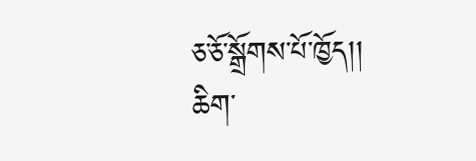ཅ་ཅོ་སྒྲོགས་པོ་ཁྱོད།།
ཆིག་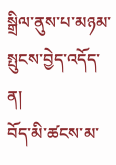སྒྲིལ་ནུས་པ་མཉམ་སྤུངས་བྱེད་འདོད་ན།
བོད་མི་ཚངས་མ་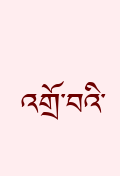འགྲོ་བའི་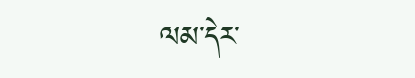ལམ་དེར་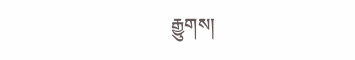རྒྱུགས།